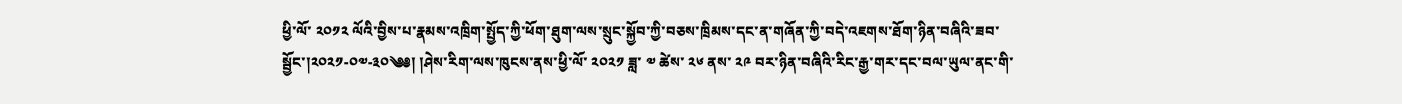ཕྱི་ལོ་ ༢༠༡༢ ལོའི་བྱིས་པ་རྣམས་འཁྲིག་སྤྱོད་ཀྱི་ཕོག་ཐུག་ལས་སྲུང་སྐྱོབ་ཀྱི་བཅས་ཁྲིམས་དང་ན་གཞོན་ཀྱི་བདེ་འཇགས་ཐོག་ཉིན་བཞིའི་ཟབ་སྦྱོང་།༢༠༢༡-༠༧-༣༠༄༅། །ཤེས་རིག་ལས་ཁུངས་ནས་ཕྱི་ལོ་ ༢༠༢༡ ཟླ་ ༧ ཚེས་ ༢༦ ནས་ ༢༩ བར་ཉིན་བཞིའི་རིང་རྒྱ་གར་དང་བལ་ཡུལ་ནང་གི་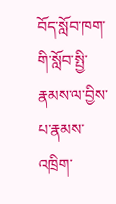བོད་སློབ་ཁག་གི་སློབ་སྤྱི་རྣམས་ལ་བྱིས་པ་རྣམས་འཁྲིག་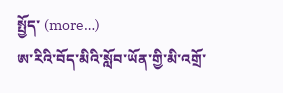སྤྱོད་ (more…)
ཨ་རིའི་བོད་མིའི་སློབ་ཡོན་གྱི་མི་འགྲོ་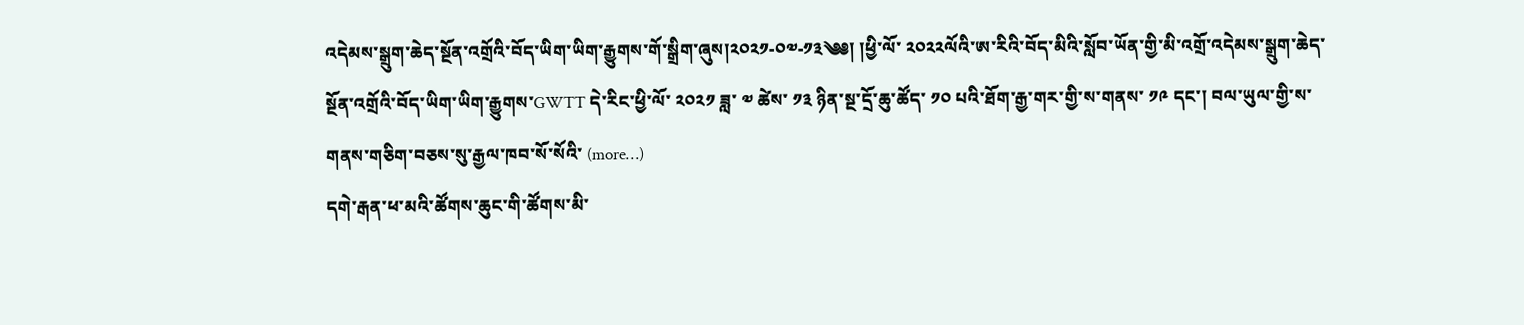འདེམས་སྒྲུག་ཆེད་སྔོན་འགྲོའི་བོད་ཡིག་ཡིག་རྒྱུགས་གོ་སྒྲིག་ཞུས།༢༠༢༡-༠༧-༡༣༄༅། །ཕྱི་ལོ་ ༢༠༢༢ལོའི་ཨ་རིའི་བོད་མིའི་སློབ་ཡོན་གྱི་མི་འགྲོ་འདེམས་སྒྲུག་ཆེད་སྔོན་འགྲོའི་བོད་ཡིག་ཡིག་རྒྱུགས་GWTT དེ་རིང་ཕྱི་ལོ་ ༢༠༢༡ ཟླ་ ༧ ཚེས་ ༡༣ ཉིན་སྔ་དྲོ་ཆུ་ཚོད་ ༡༠ པའི་ཐོག་རྒྱ་གར་གྱི་ས་གནས་ ༡༩ དང་། བལ་ཡུལ་གྱི་ས་གནས་གཅིག་བཅས་སུ་རྒྱལ་ཁབ་སོ་སོའི་ (more…)
དགེ་རྒན་ཕ་མའི་ཚོགས་ཆུང་གི་ཚོགས་མི་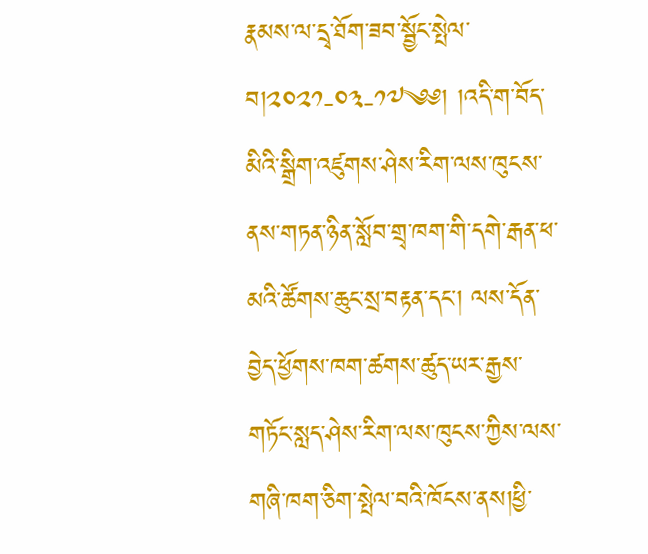རྣམས་ལ་དྲྭ་ཐོག་ཟབ་སྦྱོང་སྤེལ་བ།༢༠༢༡-༠༣-༡༧༄༅། །འདི་ག་བོད་མིའི་སྒྲིག་འཛུགས་ཤེས་རིག་ལས་ཁུངས་ནས་གཏན་ཉིན་སློབ་གྲྭ་ཁག་གི་དགེ་རྒན་ཕ་མའི་ཚོགས་ཆུང་སྲ་བརྟན་དང་། ལས་དོན་བྱེད་ཕྱོགས་ཁག་ཚགས་ཚུད་ཡར་རྒྱས་གཏོང་སླད་ཤེས་རིག་ལས་ཁུངས་ཀྱིས་ལས་གཞི་ཁག་ཅིག་སྤེལ་བའི་ཁོངས་ནས།ཕྱི་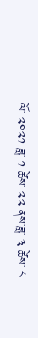ལོ་ ༢༠༢༡ ཟླ་ ༡ ཚེས་ ༢༢ ནས་ཟླ་ ༣ ཚེས་ ༨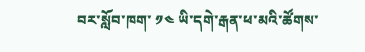བར་སློབ་ཁག་ ༡༤ ཡི་དགེ་རྒན་ཕ་མའི་ཚོགས་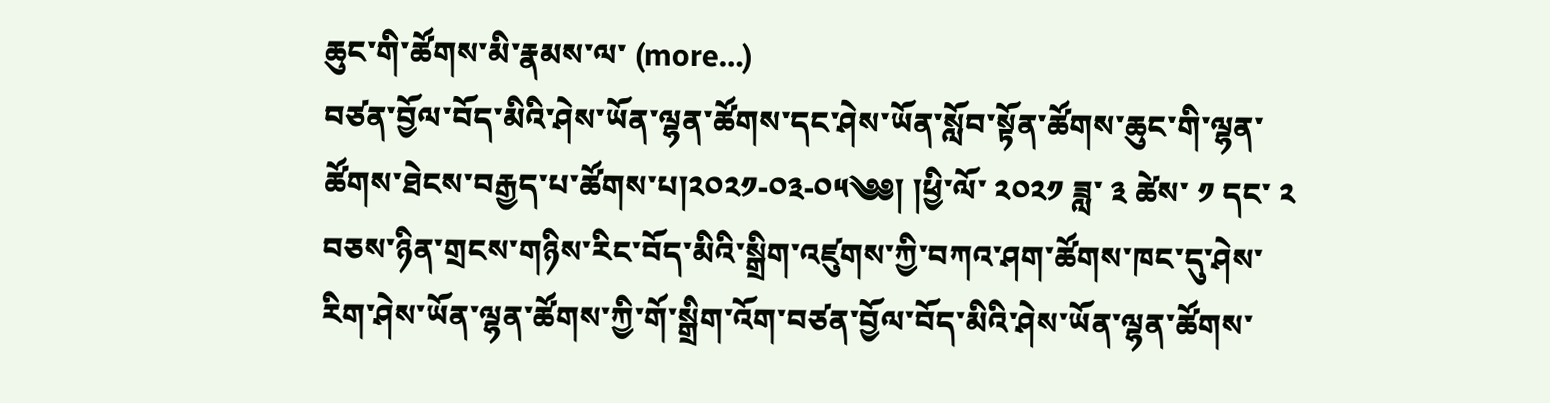ཆུང་གི་ཚོགས་མི་རྣམས་ལ་ (more…)
བཙན་བྱོལ་བོད་མིའི་ཤེས་ཡོན་ལྷན་ཚོགས་དང་ཤེས་ཡོན་སློབ་སྟོན་ཚོགས་ཆུང་གི་ལྷན་ཚོགས་ཐེངས་བརྒྱད་པ་ཚོགས་པ།༢༠༢༡-༠༣-༠༥༄༅། །ཕྱི་ལོ་ ༢༠༢༡ ཟླ་ ༣ ཚེས་ ༡ དང་ ༢ བཅས་ཉིན་གྲངས་གཉིས་རིང་བོད་མིའི་སྒྲིག་འཛུགས་ཀྱི་བཀའ་ཤག་ཚོགས་ཁང་དུ་ཤེས་རིག་ཤེས་ཡོན་ལྷན་ཚོགས་ཀྱི་གོ་སྒྲིག་འོག་བཙན་བྱོལ་བོད་མིའི་ཤེས་ཡོན་ལྷན་ཚོགས་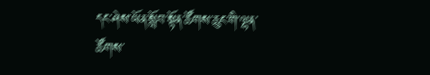དང་ཤེས་ཡོན་སློབ་སྟོན་ཚོགས་ཆུང་གི་ལྷན་ཚོགས་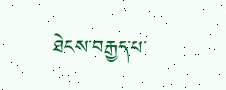ཐེངས་བརྒྱད་པ་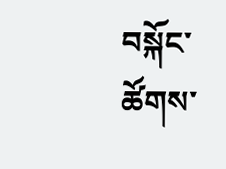བསྐོང་ཚོགས་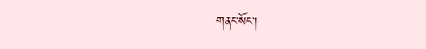གནང་སོང་།